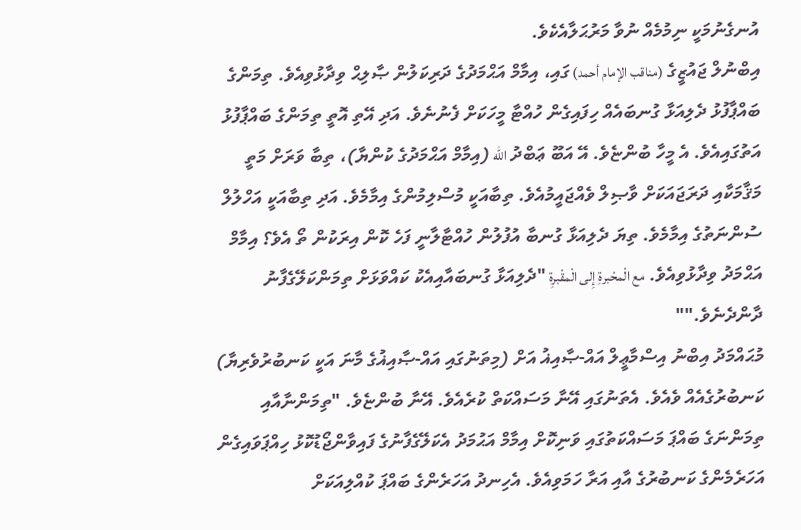އުނގެނުމަކީ ނިމުމެއް ނުވާ މަރުޙަލާއެކެވެ.
އިބްނުލް ޖައުޒީގެ (مناقب الإمام أحمد) ގައި، އިމާމް އަޙްމަދުގެ ދަރިކަލުން ޞާލިޙް ވިދާޅުވިއެވެ. ތިމަންގެ ބައްޕާފުޅު ދެލިއަޅާ ގުނބައެއް ހިފައިގެން ހުއްޓާ މީހަކަށް ފެނުނެވެ. އަދި އޭތި އޮތީ ތިމަންގެ ބައްޕާފުޅު އަތުގައިއެވެ. އެ މީހާ ބުންޏެވެ. އޭ އަބޫ ޢަބްދު الله (އިމާމް އަޙްމަދުގެ ކުންޔާ)، ތިބާ ވަރަށް މަތީ މަޤާމަކާއި ދަރަޖައަކަށް ވާޞިލް ވެއްޖައީމުއެވެ. ތިބާއަކީ މުސްލިމުންގެ އިމާމެވެ. އަދި ތިބާއަކީ އަހްލުލް ސުންނަތުގެ އިމާމެވެ. ތިޔަ ދެލިއަޅާ ގުނބާ އުފުލުން ހުއްޓާލާނީ ފަހެ ކޮން އިރަކުން ތޯ އެވެ؟ އިމާމް އަޙްމަދު ވިދާޅުވިއެވެ. مع الْمحْبرةِ إِلى الْمقْبرِة "ދެލިއަޅާ ގުނބައާއިއެކު ކައްވަޅަށް ތިމަންކަލޭގެފާނު ދާންދެނެވެ.""
މުޙައްމަދު އިބްނު އިސްމާޢީލް އައް-ޞާއިޣު އަށް (މިތަނުގައި އައް-ޞާއިޣުގެ މާނަ އަކީ ކަނބުރުވެރިޔާ) ކަނބުރުގެއެއް ވެއެވެ. އެތަނުގައި އޭނާ މަސައްކަތް ކުރެއެވެ. އޭނާ ބުންޏެވެ. "ތިމަންނާއާއި ތިމަންނަގެ ބައްޕަ މަސައްކަތުގައި ވަނިކޮށް އިމާމް އަޙުމަދު އެކަލޭގެފާނުގެ ފައިވާންޖޯޑުކޮޅު ހިއްޕަވައިގެން އަހަރެމެންގެ ކަނބުރުގެ އާއި އަރާ ހަމަވިއެވެ. އެހިނދު އަހަރެންގެ ބައްޕަ ކުއްލިއަކަށް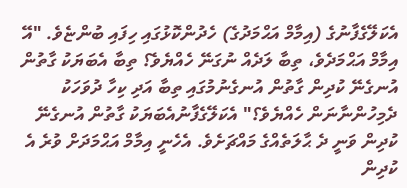އެކަލޭގެފާނުގެ (އިމާމް އަޙްމަދުގެ) ހެދުންކޮޅުގައި ހިފައި ބުންޏެވެ. "އޭ އިމާމް އަޙްމަދެވެ، ތިބާ ލަދެއް ނުގަނޭ ހެއްޔެވެ؟ ތިބާ އެބަޔަކު ގާތުން އުނގެނޭ ކުދިން ގާތުން އުނގެނުމުގައި ތިބާ އަދި ކިހާ ދުވަހަކު ދެމިހުންނާނަން ހެއްޔެވެ؟" އެކަލޭގެފާނުއެބަޔަކު ގާތުން އުނގެނޭ ކުދިން ވަނީ ދެ ޙާލަތެއްގެ މައްޗަށެވެ. އެހެނީ އިމާމް އަޙްމަދަށް ވުރެ އެ ކުދިން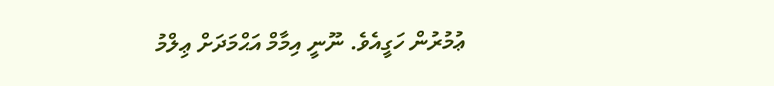ޢުމުރުން ހަގީއެވެ. ނޫނީ އިމާމް އަޙްމަދަށް ޢިލްމު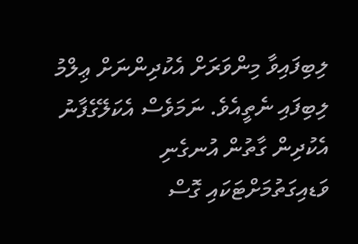ލިބިފައިވާ މިންވަރަށް އެކުދިންނަށް ޢިލްމު ލިބިފައި ނެތީއެވެ. ނަމަވެސް އެކަލޭގެފާނު އެކުދިން ގާތުން އުނގެނި ވަޑއިގަތުމަށްޓަކައި ގޮސް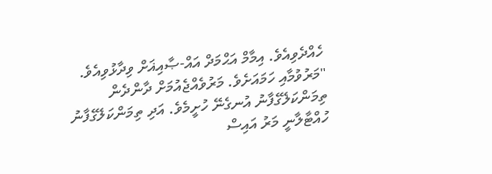ހެއްދެވިއެވެ. އިމާމް އަޙްމަދް އައް-ޞާއިޣަށް ވިދާޅުވިއެވެ. "މަރުވުމާއި ހަމައަށެވެ. މަރުވެއްޖެއުމަށް ދާންދެން ތިމަންކަލޭގެފާނު އުނގެނޭ ހުށީމެވެ. އަދި ތިމަންކަލޭގެފާނު ހުއްޓާލާނީ މަރު އައިސް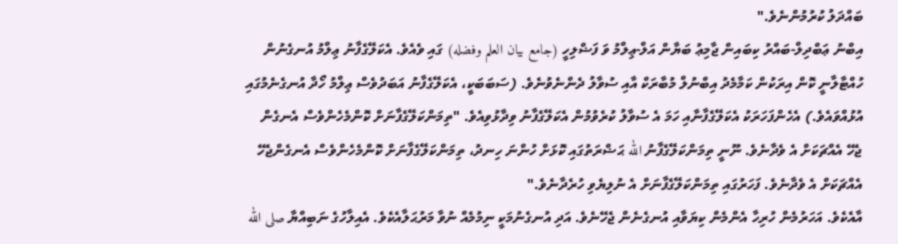ބައްދަލު ކުރުމުންނެވެ."
އިބްނު ޢަބްދިލް-ބައްރު ކިބައިން ޖާމިޢު ބަޔާން އަލް-ޢިލްމު ވަ ފަޟްލިހީ (جامع بيان العلم وفضله) ގައި ވެއެވެ. އެކަލޭގެފާނު ޢިލްމު އުނގެނުން ހުއްޓާލާނީ ކޮން އިރަކުން ކަމާމެދު އިބްނުލް މުބާރަކް އާއި ސުވާލު ދެންނެވުނެވެ. (ސަބަބަކީ، އެކަލޭގެފާނު އަބަދުވެސް ޢިލްމު ހޯދާ އުނގެނެމުގައި އުޅުއްވައެވެ.) އެހެންފަހަރަކު އެކަލޭގެފާނާއި ހަމަ އެ ސުވާލު ކުރެވުމުން އެކަލޭގެފާނު ވިދާޅުވިއެވެ. "ތިމަންކަލޭގެފާނަށް ކޮންމެހެންވެސް އެނގެން ޖެހޭ އެއްޗަކަށް އެ ވެދާނެވެ. ނޫނީ ތިމަންކަލޭގެފާނު الله ޙަޟްރަތުގައި ކޮޅަށް ހުންނަ ހިނދު، ތިމަންކަލޭގެފާނަށް ކޮންމެހެންވެސް އެނގެންޖެހޭ އެއްޗަކަށް އެ ވެދާނެވެ. ފަހަރުގައި ތިމަންކަލޭގެފާނަށް އެ ނުލިޔެވި ހުރެދާނެވެ."
އާއެކެވެ. އަހަރުމެން ހުރިހާ އެންމެން ކިޔަވާއި އުނގެނެން ޖެހޭނެވެ. އަދި އުނގެނުމަކީ ނިމުމެއް ނުވާ މަރުޙަލާއެކެވެ. އެއިލާހުގެ ނަބިއްޔާ صلى الله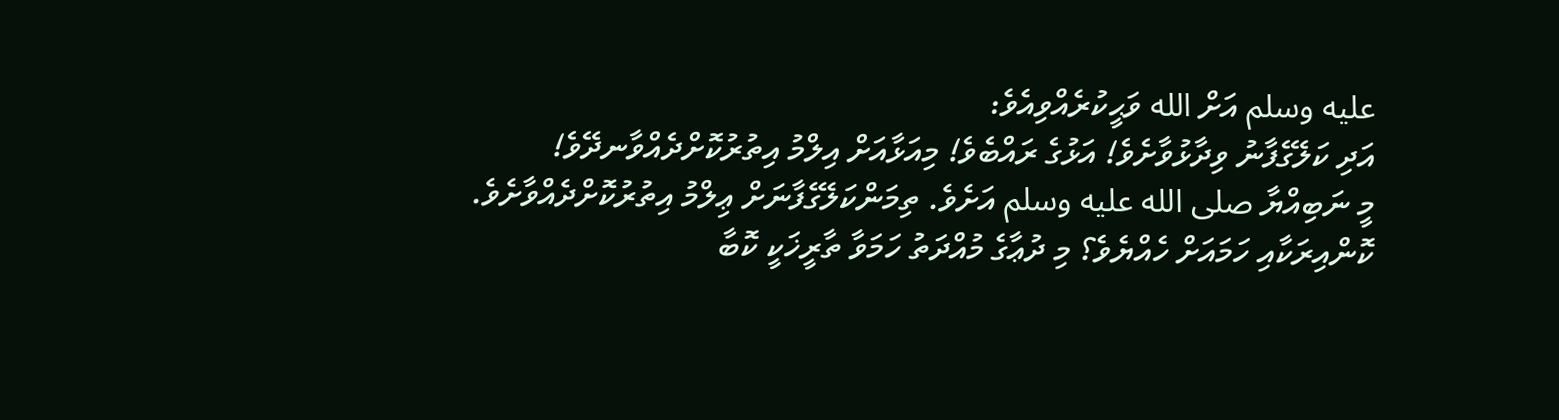عليه وسلم އަށް الله ވަޙީކުރެއްވިއެވެ:
އަދި ކަލޭގެފާނު ވިދާޅުވާށެވެ! އަޅުގެ ރައްބެވެ! މިއަޅާއަށް އިލްމު އިތުރުކޮށްދެއްވާނދޭވެ!
މީ ނަބިއްޔާ صلى الله عليه وسلم އަށެވެ. ތިމަންކަލޭގެފާނަށް ޢިލްމު އިތުރުކޮށްދެއްވާށެވެ. ކޮންއިރަކާއި ހަމައަށް ހެއްޔެވެ؟ މި ދުޢާގެ މުއްދަތު ހަމަވާ ތާރީޚަކީ ކޮބާ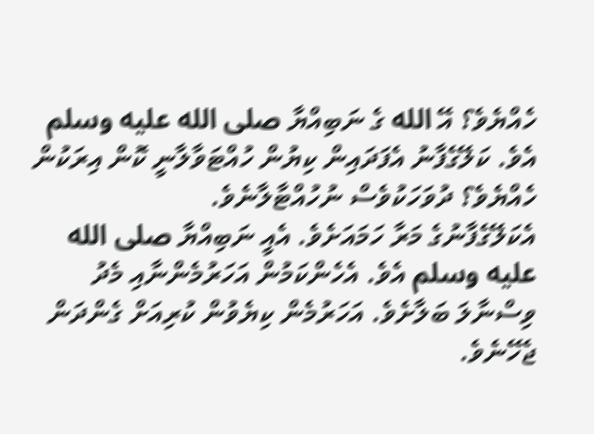ހެއްޔެވެ؟ އޭ الله ގެ ނަބިއްޔާ صلى الله عليه وسلم އެވެ. ކަލޭގެފާނު އެފަދައިން ކިޔުން ހުއްޓަވާލާނީ ކޮން އިރަކުން ހެއްޔެވެ؟ ދުވަހަކުވެސް ނުހުއްޓާލާނެވެ.
އެކަލޭގެފާނުގެ މަރާ ހަމައަށެވެ. އެއީ ނަބިއްޔާ صلى الله عليه وسلم އެވެ. އެހެންކަމުން އަހަރުމެންނާއި މެދު ވިސްނާލަ ބަލާށެވެ. އަހަރުމެން ކިޔެވުން ކުރިއަށް ގެންދަން ޖެހޭނެވެ.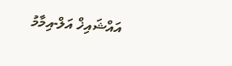އައްޝައިޚް އަލް-އިމާމު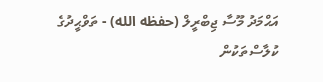އަޙްމަދު މޫސާ ޖިބްރީލް (حفظه الله) - ތަވްޙީދުގެ ކުލާސްތަކުން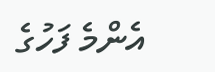އެންމެ ފަހުގެ